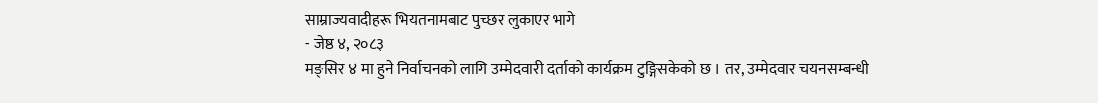साम्राज्यवादीहरू भियतनामबाट पुच्छर लुकाएर भागे
- जेष्ठ ४, २०८३
मङ्सिर ४ मा हुने निर्वाचनको लागि उम्मेदवारी दर्ताको कार्यक्रम टुङ्गिसकेको छ । तर, उम्मेदवार चयनसम्बन्धी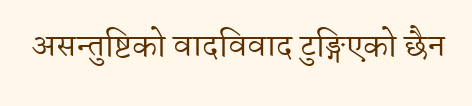असन्तुष्टिको वादविवाद टुङ्गिएको छैन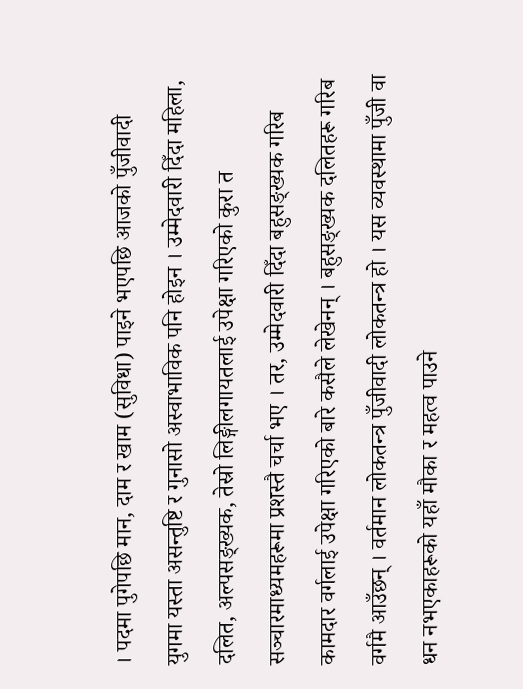। पदमा पुगेपछि मान, दाम र खाम (सुविधा) पाइने भएपछि आजको पुँजीवादी युगमा यस्ता असन्तुष्टि र गुनासो अस्वाभाविक पनि होइन । उम्मेदवारी दिँदा महिला, दलित, अल्पसङ्ख्यक, तेस्रो लिङ्गीलगायतलाई उपेक्षा गरिएको कुरा त सञ्चारमाध्यमहरूमा प्रशस्तै चर्चा भए । तर, उम्मेदवारी दिँदा बहुसङ्ख्यक गरिब कामदार वर्गलाई उपेक्षा गरिएको बारे कसैले लेखेनन् । बहुसङ्ख्यक दलितहरू गरिब वर्गमै आउँछन् । वर्तमान लोकतन्त्र पुँजीवादी लोकतन्त्र हो । यस व्यवस्थामा पुँजी वा धन नभएकाहरूको यहाँ मौका र महत्व पाउने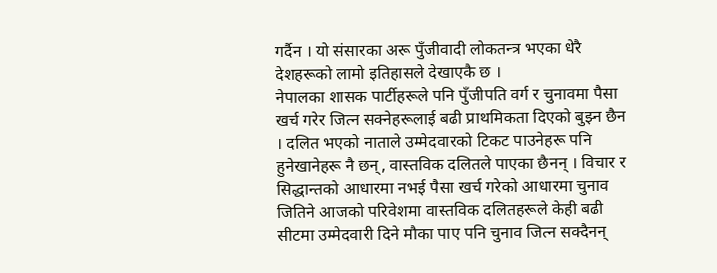गर्दैन । यो संसारका अरू पुँजीवादी लोकतन्त्र भएका धेरै देशहरूको लामो इतिहासले देखाएकै छ ।
नेपालका शासक पार्टीहरूले पनि पुँजीपति वर्ग र चुनावमा पैसा खर्च गरेर जित्न सक्नेहरूलाई बढी प्राथमिकता दिएको बुझ्न छैन । दलित भएको नाताले उम्मेदवारको टिकट पाउनेहरू पनि हुनेखानेहरू नै छन्, वास्तविक दलितले पाएका छैनन् । विचार र सिद्धान्तको आधारमा नभई पैसा खर्च गरेको आधारमा चुनाव जितिने आजको परिवेशमा वास्तविक दलितहरूले केही बढी सीटमा उम्मेदवारी दिने मौका पाए पनि चुनाव जित्न सक्दैनन्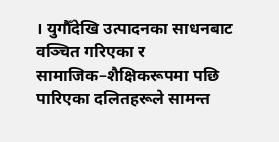। युगौँदेखि उत्पादनका साधनबाट वञ्चित गरिएका र सामाजिक–शैक्षिकरूपमा पछि पारिएका दलितहरूले सामन्त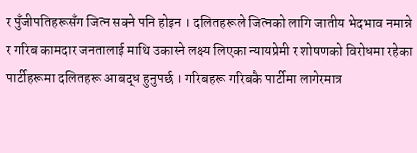र पुँजीपतिहरूसँग जित्न सक्ने पनि होइन । दलितहरूले जित्नको लागि जातीय भेदभाव नमान्ने र गरिब कामदार जनतालाई माथि उकास्ने लक्ष्य लिएका न्यायप्रेमी र शोषणको विरोधमा रहेका पार्टीहरूमा दलितहरू आबद्ध हुनुपर्छ । गरिबहरू गरिबकै पार्टीमा लागेरमात्र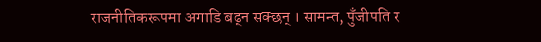राजनीतिकरूपमा अगाडि बढ्न सक्छन् । सामन्त, पुँजीपति र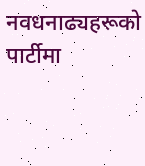नवधनाढ्यहरूको पार्टीमा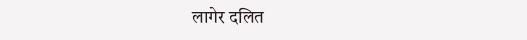लागेर दलित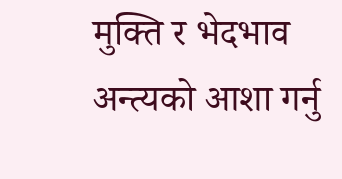मुक्ति र भेदभाव अन्त्यको आशा गर्नु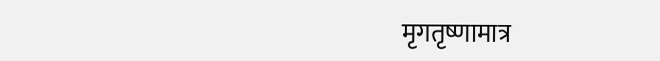मृगतृष्णामात्र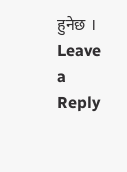हुनेछ ।
Leave a Reply